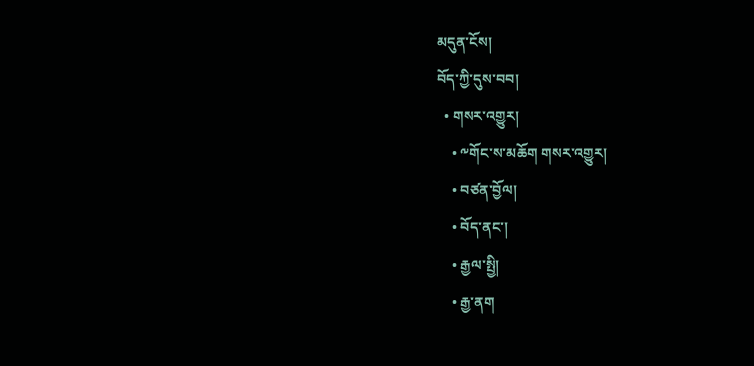མདུན་ངོས།
བོད་ཀྱི་དུས་བབ།
  • གསར་འགྱུར།
    • ༸གོང་ས་མཆོག གསར་འགྱུར།
    • བཙན་བྱོལ།
    • བོད་ནང་།
    • རྒྱལ་སྤྱི།
    • རྒྱ་ནག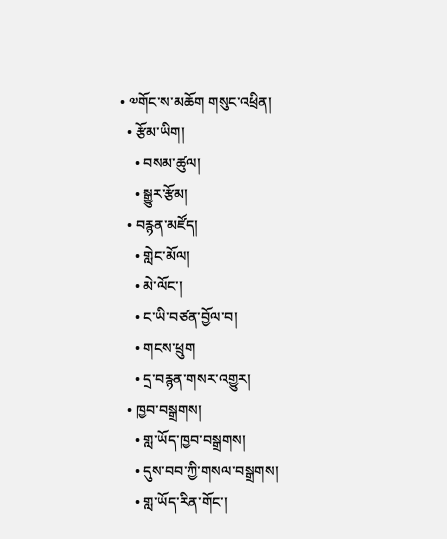• ༧གོང་ས་མཆོག གསུང་འཕྲིན།
  • རྩོམ་ཡིག།
    • བསམ་ཚུལ།
    • སྒྱུར་རྩོམ།
  • བརྙན་མཛོད།
    • གླེང་མོལ།
    • མེ་ལོང་།
    • ང་ཡི་བཙན་བྱོལ་བ།
    • གངས་ཕྲུག
    • དྲ་བརྙན་གསར་འགྱུར།
  • ཁྱབ་བསྒྲགས།
    • གླ་ཡོད་ཁྱབ་བསྒྲགས།
    • དུས་བབ་ཀྱི་གསལ་བསྒྲགས།
    • གླ་ཡོད་རིན་གོང་།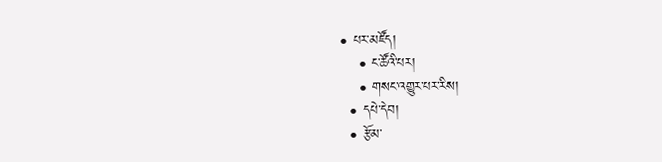• པར་མཛོད།
    • ང་ཚོའི་པར།
    • གསང་འགྱུར་པར་རིས།
  • དཔེ་དེབ།
  • རྩོམ་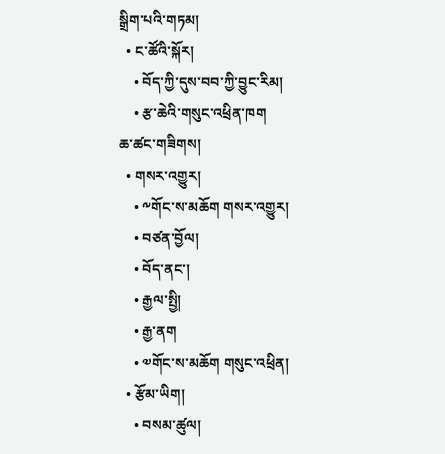སྒྲིག་པའི་གཏམ།
  • ང་ཚོའི་སྐོར།
    • བོད་ཀྱི་དུས་བབ་ཀྱི་བྱུང་རིམ།
    • རྩ་ཆེའི་གསུང་འཕྲིན་ཁག
ཆ་ཚང་གཟིགས།
  • གསར་འགྱུར།
    • ༸གོང་ས་མཆོག གསར་འགྱུར།
    • བཙན་བྱོལ།
    • བོད་ནང་།
    • རྒྱལ་སྤྱི།
    • རྒྱ་ནག
    • ༧གོང་ས་མཆོག གསུང་འཕྲིན།
  • རྩོམ་ཡིག།
    • བསམ་ཚུལ།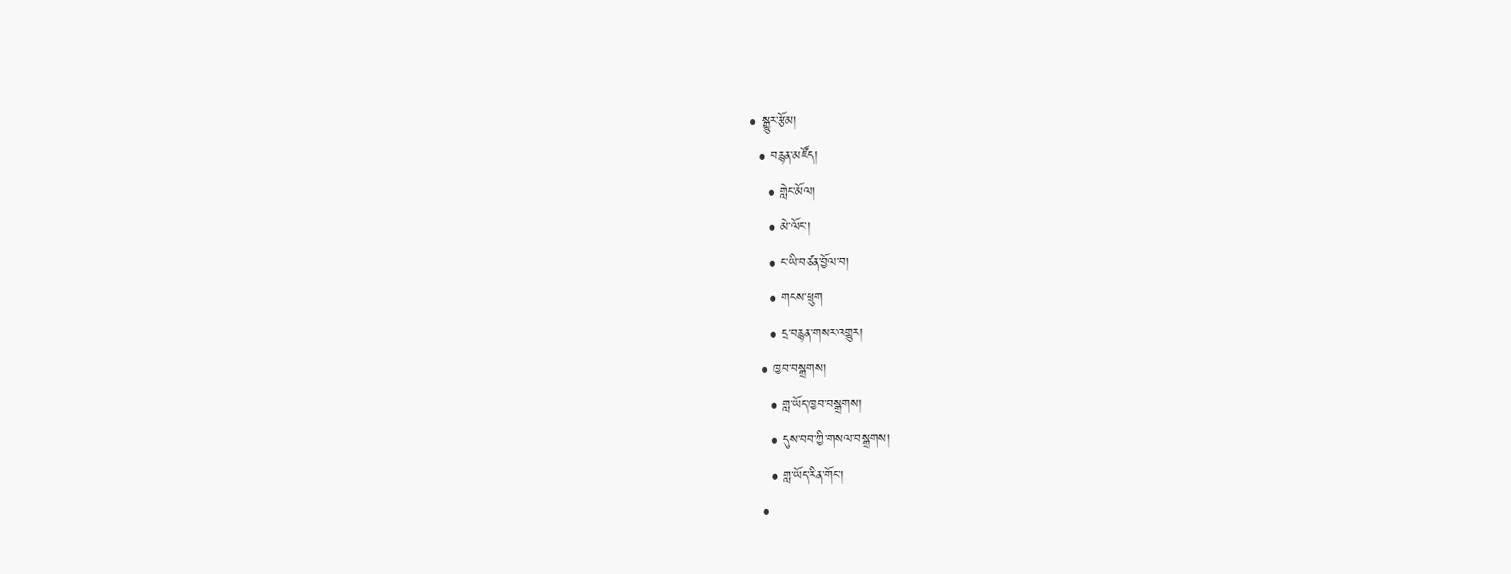• སྒྱུར་རྩོམ།
  • བརྙན་མཛོད།
    • གླེང་མོལ།
    • མེ་ལོང་།
    • ང་ཡི་བཙན་བྱོལ་བ།
    • གངས་ཕྲུག
    • དྲ་བརྙན་གསར་འགྱུར།
  • ཁྱབ་བསྒྲགས།
    • གླ་ཡོད་ཁྱབ་བསྒྲགས།
    • དུས་བབ་ཀྱི་གསལ་བསྒྲགས།
    • གླ་ཡོད་རིན་གོང་།
  •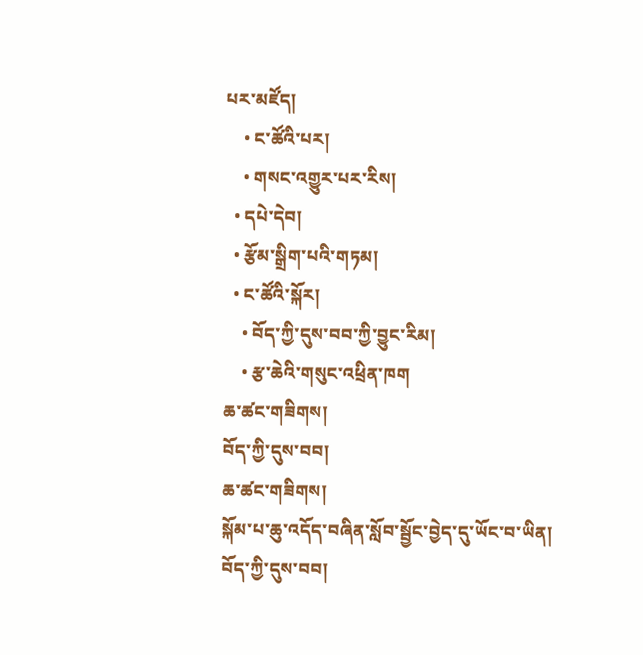པར་མཛོད།
    • ང་ཚོའི་པར།
    • གསང་འགྱུར་པར་རིས།
  • དཔེ་དེབ།
  • རྩོམ་སྒྲིག་པའི་གཏམ།
  • ང་ཚོའི་སྐོར།
    • བོད་ཀྱི་དུས་བབ་ཀྱི་བྱུང་རིམ།
    • རྩ་ཆེའི་གསུང་འཕྲིན་ཁག
ཆ་ཚང་གཟིགས།
བོད་ཀྱི་དུས་བབ།
ཆ་ཚང་གཟིགས།
སྐོམ་པ་ཆུ་འདོད་བཞིན་སློབ་སྦྱོང་བྱེད་དུ་ཡོང་བ་ཡིན།
བོད་ཀྱི་དུས་བབ།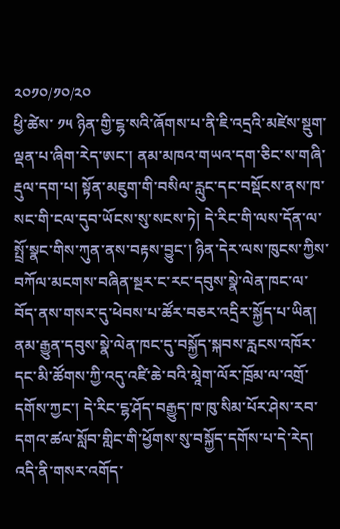༢༠༡༠/༡༠/༢༠
ཕྱི་ཚེས་ ༡༥ ཉིན་གྱི་ངྷ་སའི་ཞོགས་པ་ནི་ཇི་འདྲའི་མཛེས་སྡུག་ལྡན་པ་ཞིག་རེད་ཨང་། ནམ་མཁའ་གཡའ་དག་ཅིང་ས་གཞི་རྡུལ་དག་པ། སྟོན་མཇུག་གི་བསིལ་རླུང་དང་བསྡོངས་ནས་ཁ་སང་གི་ངལ་དུབ་ཡོངས་སུ་སངས་ཏེ། དེ་རིང་གི་ལས་དོན་ལ་སྤྲོ་སྣང་གིས་ཀུན་ནས་བརྟས་བྱུང་། ཉིན་དེར་ལས་ཁུངས་ཀྱིས་བཀོལ་མངགས་བཞིན་སྔར་ང་རང་དབུས་སྣེ་ལེན་ཁང་ལ་བོད་ནས་གསར་དུ་ཕེབས་པ་ཚོར་བཅར་འདྲིར་སྐྱོད་པ་ཡིན། ནམ་རྒྱུན་དབུས་སྣེ་ལེན་ཁང་དུ་བསྐྱོད་སྐབས་རླངས་འཁོར་དང་མི་ཚོགས་ཀྱི་འདུ་འཛི་ཆེ་བའི་མཱེག་ལོར་ཁྲོམ་ལ་འགྲོ་དགོས་ཀྱང་། དེ་རིང་ངྷ་ཤོད་བརྒྱུད་ཁ་ཁུ་སིམ་པོར་ཤེས་རབ་དགའ་ཚལ་སློབ་གླིང་གི་ཕྱོགས་སུ་བསྐྱོད་དགོས་པ་དེ་རེད། འདི་ནི་གསར་འགོད་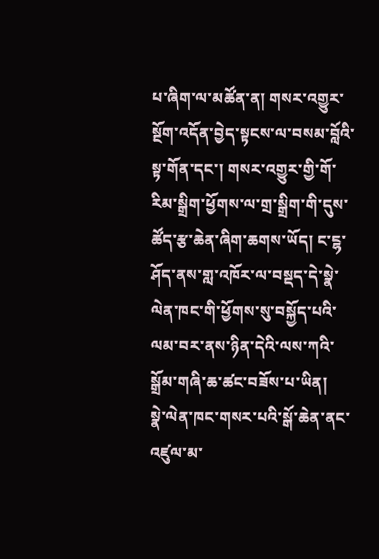པ་ཞིག་ལ་མཚོན་ན། གསར་འགྱུར་སྔོག་འདོན་བྱེད་སྟངས་ལ་བསམ་བློའི་སྟ་གོན་དང་། གསར་འགྱུར་གྱི་གོ་རིམ་སྒྲིག་ཕྱོགས་ལ་གྲ་སྒྲིག་གི་དུས་ཚོད་རྩ་ཆེན་ཞིག་ཆགས་ཡོད། ང་ངྷ་ཤོད་ནས་གླ་འཁོར་ལ་བསྡད་དེ་སྣེ་ལེན་ཁང་གི་ཕྱོགས་སུ་བསྐྱོད་པའི་ལམ་བར་ནས་ཉིན་དེའི་ལས་ཀའི་སྒྲོམ་གཞི་ཆ་ཚང་བཟོས་པ་ཡིན།
སྣེ་ལེན་ཁང་གསར་པའི་སྒོ་ཆེན་ནང་འཛུལ་མ་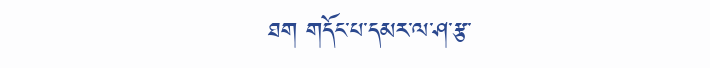ཐག གདོང་པ་དམར་ལ་ཤ་རྩ་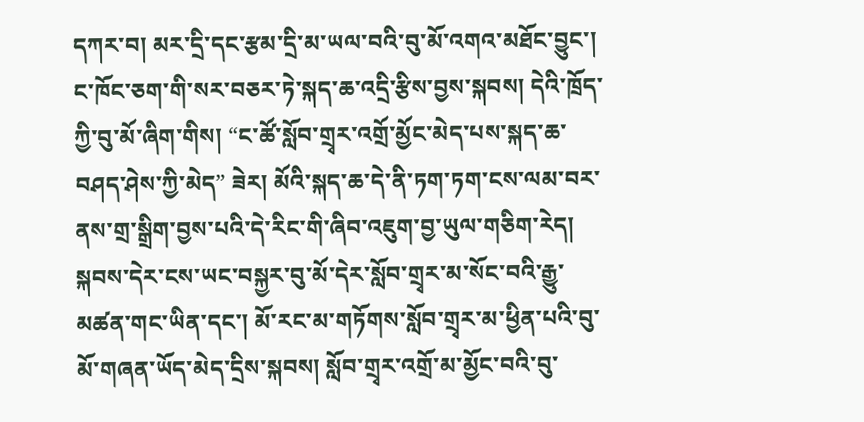དཀར་བ། མར་དྲི་དང་རྩམ་དྲི་མ་ཡལ་བའི་བུ་མོ་འགའ་མཐོང་བྱུང་། ང་ཁོང་ཅག་གི་སར་བཅར་ཏེ་སྐད་ཆ་འདྲི་རྩིས་བྱས་སྐབས། དེའི་ཁྲོད་ཀྱི་བུ་མོ་ཞིག་གིས། “ང་ཚོ་སློབ་གྲྭར་འགྲོ་མྱོང་མེད་པས་སྐད་ཆ་བཤད་ཤེས་ཀྱི་མེད” ཟེར། མོའི་སྐད་ཆ་དེ་ནི་ཏག་ཏག་ངས་ལམ་བར་ནས་གྲ་སྒྲིག་བྱས་པའི་དེ་རིང་གི་ཞིབ་འཇུག་བྱ་ཡུལ་གཅིག་རེད། སྐབས་དེར་ངས་ཡང་བསྐྱར་བུ་མོ་དེར་སློབ་གྲྭར་མ་སོང་བའི་རྒྱུ་མཚན་གང་ཡིན་དང་། མོ་རང་མ་གཏོགས་སློབ་གྲྭར་མ་ཕྱིན་པའི་བུ་མོ་གཞན་ཡོད་མེད་དྲིས་སྐབས། སློབ་གྲྭར་འགྲོ་མ་མྱོང་བའི་བུ་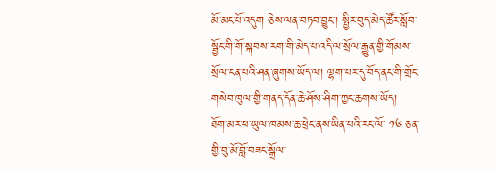མོ་མང་པོ་འདུག ཅེས་ལན་བཏབ་བྱུང་། སྤྱིར་བུད་མེད་ཚོར་སློབ་སྦྱོང་གི་གོ་སྐབས་རག་གི་མེད་པ་འདི་ལ་སྲོལ་རྒྱུན་གྱི་གོམས་སྲོལ་ངན་པའི་ཤན་ཞུགས་ཡོད་ལ། ལྷག་པར་དུ་བོད་ནང་གི་གྲོང་གསེབ་ཁུལ་གྱི་གནད་དོན་ཆེ་ཤོས་ཤིག་ཀྱང་ཆགས་ཡོད།
ཐོག་མར་ཕ་ཡུལ་ཁམས་ཆ་ཕྲེང་ནས་ཡིན་པའི་རང་ལོ་ ༡༦ ཅན་གྱི་བུ་མོ་བློ་བཟང་སྒྲོལ་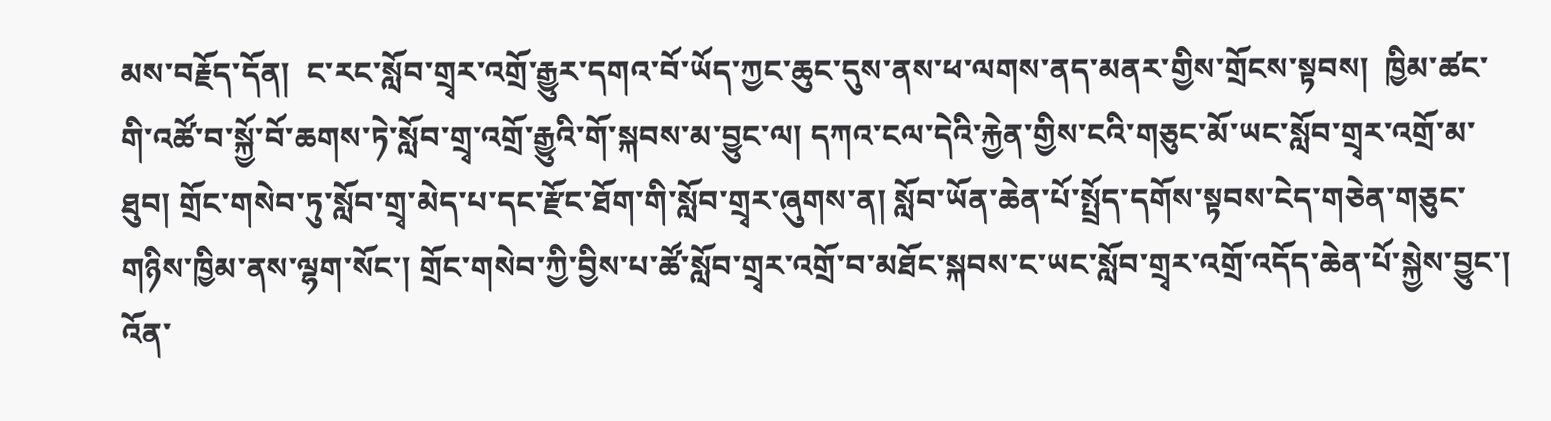མས་བརྗོད་དོན།  ང་རང་སློབ་གྲྭར་འགྲོ་རྒྱུར་དགའ་བོ་ཡོད་ཀྱང་ཆུང་དུས་ནས་ཕ་ལགས་ནད་མནར་གྱིས་གྲོངས་སྟབས།  ཁྱིམ་ཚང་གི་འཚོ་བ་སྐྱོ་བོ་ཆགས་ཏེ་སློབ་གྲྭ་འགྲོ་རྒྱུའི་གོ་སྐབས་མ་བྱུང་ལ། དཀའ་ངལ་དེའི་རྐྱེན་གྱིས་ངའི་གཅུང་མོ་ཡང་སློབ་གྲྭར་འགྲོ་མ་ཐུབ། གྲོང་གསེབ་ཏུ་སློབ་གྲྭ་མེད་པ་དང་རྫོང་ཐོག་གི་སློབ་གྲྭར་ཞུགས་ན། སློབ་ཡོན་ཆེན་པོ་སྤྲོད་དགོས་སྟབས་ངེད་གཅེན་གཅུང་གཉིས་ཁྱིམ་ནས་ལྷག་སོང་། གྲོང་གསེབ་ཀྱི་བྱིས་པ་ཚོ་སློབ་གྲྭར་འགྲོ་བ་མཐོང་སྐབས་ང་ཡང་སློབ་གྲྭར་འགྲོ་འདོད་ཆེན་པོ་སྐྱེས་བྱུང་། འོན་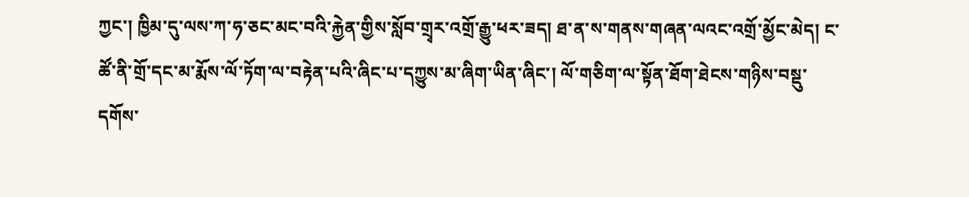ཀྱང་། ཁྱིམ་དུ་ལས་ཀ་ཧ་ཅང་མང་བའི་རྐྱེན་གྱིས་སློབ་གྲྭར་འགྲོ་རྒྱུ་ཕར་ཟད། ཐ་ན་ས་གནས་གཞན་ལའང་འགྲོ་མྱོང་མེད། ང་ཚོ་ནི་གྲོ་དང་མ་རྨོས་ལོ་ཏོག་ལ་བརྟེན་པའི་ཞིང་པ་དཀྱུས་མ་ཞིག་ཡིན་ཞིང་། ལོ་གཅིག་ལ་སྟོན་ཐོག་ཐེངས་གཉིས་བསྡུ་དགོས་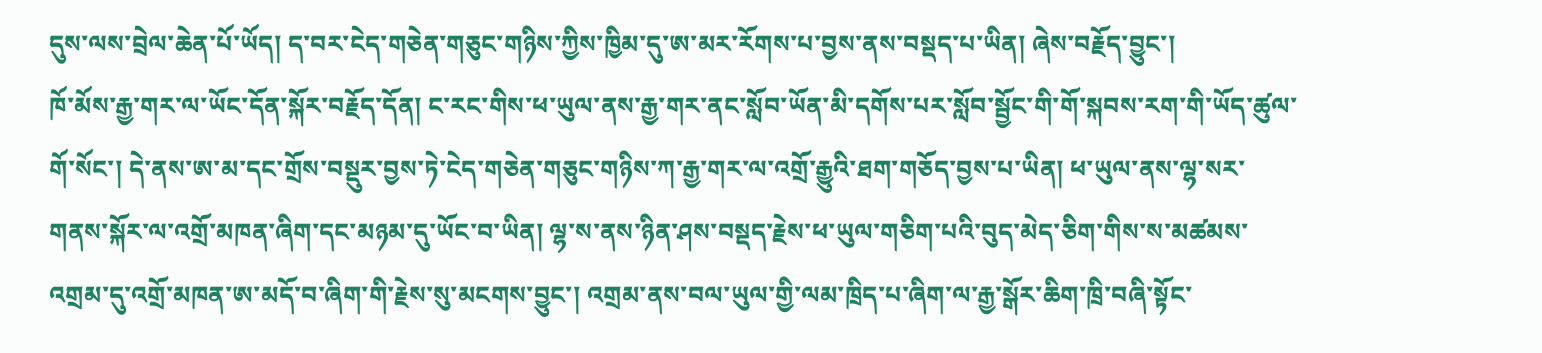དུས་ལས་བྲེལ་ཆེན་པོ་ཡོད། ད་བར་ངེད་གཅེན་གཅུང་གཉིས་ཀྱིས་ཁྱིམ་དུ་ཨ་མར་རོགས་པ་བྱས་ནས་བསྡད་པ་ཡིན། ཞེས་བརྗོད་བྱུང་།
ཁོ་མོས་རྒྱ་གར་ལ་ཡོང་དོན་སྐོར་བརྗོད་དོན། ང་རང་གིས་ཕ་ཡུལ་ནས་རྒྱ་གར་ནང་སློབ་ཡོན་མི་དགོས་པར་སློབ་སྦྱོང་གི་གོ་སྐབས་རག་གི་ཡོད་ཚུལ་གོ་སོང་། དེ་ནས་ཨ་མ་དང་གྲོས་བསྡུར་བྱས་ཏེ་ངེད་གཅེན་གཅུང་གཉིས་ཀ་རྒྱ་གར་ལ་འགྲོ་རྒྱུའི་ཐག་གཅོད་བྱས་པ་ཡིན། ཕ་ཡུལ་ནས་ལྷ་སར་གནས་སྐོར་ལ་འགྲོ་མཁན་ཞིག་དང་མཉམ་དུ་ཡོང་བ་ཡིན། ལྷ་ས་ནས་ཉིན་ཤས་བསྡད་རྗེས་ཕ་ཡུལ་གཅིག་པའི་བུད་མེད་ཅིག་གིས་ས་མཚམས་འགྲམ་དུ་འགྲོ་མཁན་ཨ་མདོ་བ་ཞིག་གི་རྗེས་སུ་མངགས་བྱུང་། འགྲམ་ནས་བལ་ཡུལ་གྱི་ལམ་ཁྲིད་པ་ཞིག་ལ་རྒྱ་སྒོར་ཆིག་ཁྲི་བཞི་སྟོང་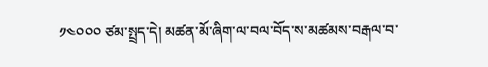༡༤༠༠༠ ཙམ་སྤྲད་དེ། མཚན་མོ་ཞིག་ལ་བལ་བོད་ས་མཚམས་བརྒལ་བ་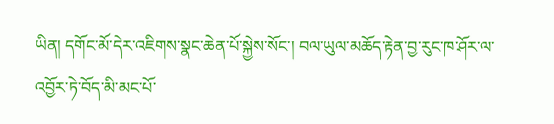ཡིན། དགོང་མོ་དེར་འཇིགས་སྣང་ཆེན་པོ་སྐྱེས་སོང་། བལ་ཡུལ་མཆོད་རྟེན་བྱ་རུང་ཁ་ཤོར་ལ་འབྱོར་ཏེ་བོད་མི་མང་པོ་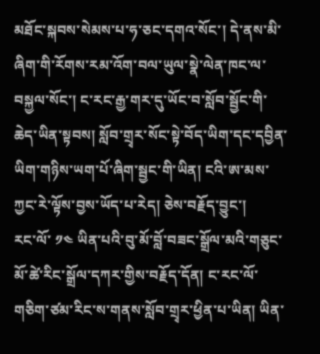མཐོང་སྐབས་སེམས་པ་ཧ་ཅང་དགའ་སོང་། དེ་ནས་མི་ཞིག་གི་རོགས་རམ་འོག་བལ་ཡུལ་སྣེ་ལེན་ཁང་ལ་བསྐྱལ་སོང་། ང་རང་རྒྱ་གར་དུ་ཡོང་བ་སློབ་སྦྱོང་གི་ཆེད་ཡིན་སྟབས། སློབ་གྲྭར་སོང་སྟེ་བོད་ཡིག་དང་དབྱིན་ཡིག་གཉིས་ཡག་པོ་ཞིག་སྦྱང་གི་ཡིན། ངའི་ཨ་མས་ཀྱང་རེ་ལྟོས་བྱས་ཡོད་པ་རེད། ཅེས་བརྗོད་བྱུང་།
རང་ལོ་ ༡༤ ཡིན་པའི་བུ་མོ་བློ་བཟང་སྒྲོལ་མའི་གཅུང་མོ་ཚེ་རིང་སྒྲོལ་དཀར་གྱིས་བརྗོད་དོན། ང་རང་ལོ་གཅིག་ཙམ་རིང་ས་གནས་སློབ་གྲྭར་ཕྱིན་པ་ཡིན། ཡིན་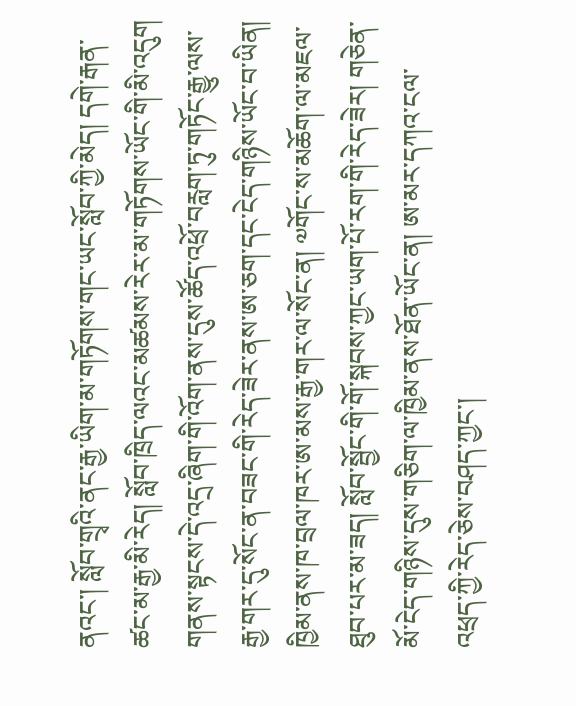ནའང་། སློབ་གྲྭའི་ནང་རྒྱ་ཡིག་མ་གཏོགས་གང་ཡང་སློབ་ཀྱི་མེད། དགེ་རྒན་ཚང་མ་རྒྱ་མི་རེད། སློབ་ཁྲིད་ལའང་མཚམས་རེར་མ་གཏོགས་ཡོང་གི་མི་འདུག གནས་སྟངས་དེ་འདྲ་ཞིག་གི་འོག་ནས་དུས་ཚོད་འཕྲོ་བརླག་ཏུ་གཏོང་རྒྱུ་ལས་རྒྱ་གར་དུ་སོང་ན་བཟང་གི་རེད་ཟེར་ནས་ཨ་ཅག་དང་ངེད་གཉིས་ཡོང་བ་ཡིན། ཁྱིམ་ནས་ཁ་བྲལ་ཁར་ཨ་མས་རྒྱ་གར་ལ་སོང་ན། ༧གོང་ས་མཆོག་ལ་མཇལ་ཐུབ་པར་མ་ཟད། སློབ་སྦྱོང་གི་གོ་སྐབས་ཀྱང་ཡག་པོ་རག་གི་རེད་ཟེར། གཅེན་མོ་ངེད་གཉིས་དུས་གཅིག་ལ་ཁྱིམ་ནས་ཐོན་ཡོང་ན། ཨ་མར་དཀའ་ངལ་འཕྲད་ཀྱི་རེད་ཅེས་བཤད་ཀྱང་།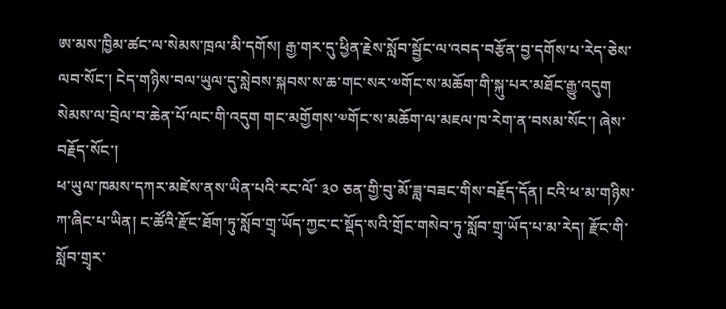ཨ་མས་ཁྱིམ་ཚང་ལ་སེམས་ཁྲལ་མི་དགོས། རྒྱ་གར་དུ་ཕྱིན་རྗེས་སློབ་སྦྱོང་ལ་འབད་བརྩོན་བྱ་དགོས་པ་རེད་ཅེས་ལབ་སོང་། ངེད་གཉིས་བལ་ཡུལ་དུ་སླེབས་སྐབས་ས་ཆ་གང་སར་༧གོང་ས་མཆོག་གི་སྐུ་པར་མཐོང་རྒྱུ་འདུག སེམས་ལ་བྲེལ་བ་ཆེན་པོ་ལང་གི་འདུག གང་མགྱོགས་༧གོང་ས་མཆོག་ལ་མཇལ་ཁ་རེག་ན་བསམ་སོང་། ཞེས་བརྗོད་སོང་།
ཕ་ཡུལ་ཁམས་དཀར་མཛེས་ནས་ཡིན་པའི་རང་ལོ་ ༣༠ ཅན་གྱི་བུ་མོ་ཟླ་བཟང་གིས་བརྗོད་དོན། ངའི་ཕ་མ་གཉིས་ཀ་ཞིང་པ་ཡིན། ང་ཚོའི་རྫོང་ཐོག་ཏུ་སློབ་གྲྭ་ཡོད་ཀྱང་ང་སྡོད་སའི་གྲོང་གསེབ་ཏུ་སློབ་གྲྭ་ཡོད་པ་མ་རེད། རྫོང་གི་སློབ་གྲྭར་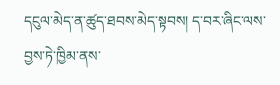དངུལ་མེད་ན་ཚུད་ཐབས་མེད་སྟབས། ད་བར་ཞིང་ལས་བྱས་ཏེ་ཁྱིམ་ནས་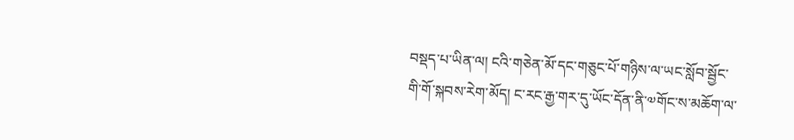བསྡད་པ་ཡིན་ལ། ངའི་གཅེན་མོ་དང་གཅུང་པོ་གཉིས་ལ་ཡང་སློབ་སྦྱོང་གི་གོ་སྐབས་རེག་མོད། ང་རང་རྒྱ་གར་དུ་ཡོང་དོན་ནི་༧གོང་ས་མཆོག་ལ་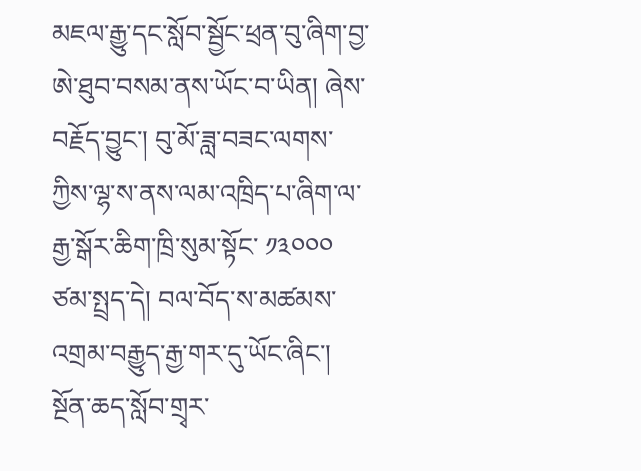མཇལ་རྒྱུ་དང་སློབ་སྦྱོང་ཕྲན་བུ་ཞིག་བྱ་ཨེ་ཐུབ་བསམ་ནས་ཡོང་བ་ཡིན། ཞེས་བརྗོད་བྱུང་། བུ་མོ་ཟླ་བཟང་ལགས་ཀྱིས་ལྷ་ས་ནས་ལམ་འཁྲིད་པ་ཞིག་ལ་རྒྱ་སྒོར་ཆིག་ཁྲི་སུམ་སྟོང་ ༡༣༠༠༠ ཙམ་སྤྲད་དེ། བལ་བོད་ས་མཚམས་འགྲམ་བརྒྱུད་རྒྱ་གར་དུ་ཡོང་ཞིང་། སྔོན་ཆད་སློབ་གྲྭར་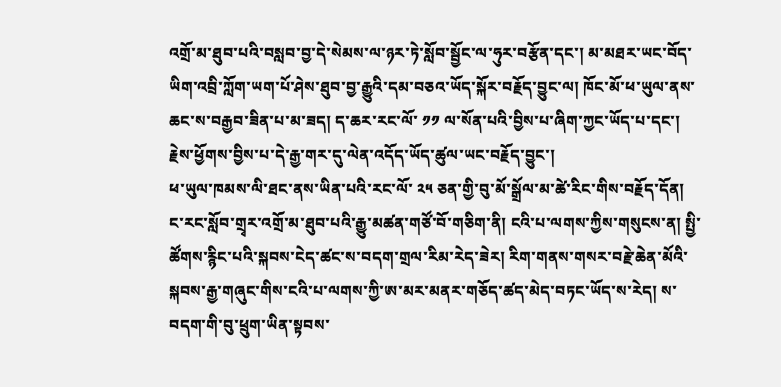འགྲོ་མ་ཐུབ་པའི་བསླབ་བྱ་དེ་སེམས་ལ་ཉར་ཏེ་སློབ་སྦྱོང་ལ་ཧུར་བརྩོན་དང་། མ་མཐར་ཡང་བོད་ཡིག་འབྲི་ཀློག་ཡག་པོ་ཤེས་ཐུབ་བྱ་རྒྱུའི་དམ་བཅའ་ཡོད་སྐོར་བརྗོད་བྱུང་ལ། ཁོང་མོ་ཕ་ཡུལ་ནས་ཆང་ས་བརྒྱབ་ཟིན་པ་མ་ཟད། ད་ཆར་རང་ལོ་ ༡༡ ལ་སོན་པའི་བྱིས་པ་ཞིག་ཀྱང་ཡོད་པ་དང་། རྗེས་ཕྱོགས་བྱིས་པ་དེ་རྒྱ་གར་དུ་ལེན་འདོད་ཡོད་ཚུལ་ཡང་བརྗོད་བྱུང་།
ཕ་ཡུལ་ཁམས་ལི་ཐང་ནས་ཡིན་པའི་རང་ལོ་ ༢༥ ཅན་གྱི་བུ་མོ་སྒྲོལ་མ་ཚེ་རིང་གིས་བརྗོད་དོན། ང་རང་སློབ་གྲྭར་འགྲོ་མ་ཐུབ་པའི་རྒྱུ་མཚན་གཙོ་བོ་གཅིག་ནི། ངའི་པ་ལགས་ཀྱིས་གསུངས་ན། སྤྱི་ཚོགས་རྙིང་པའི་སྐབས་ངེད་ཚང་ས་བདག་གྲལ་རིམ་རེད་ཟེར། རིག་གནས་གསར་བརྗེ་ཆེན་མོའི་སྐབས་རྒྱ་གཞུང་གིས་ངའི་པ་ལགས་ཀྱི་ཨ་མར་མནར་གཅོད་ཚད་མེད་བཏང་ཡོད་ས་རེད། ས་བདག་གི་བུ་ཕྲུག་ཡིན་སྟབས་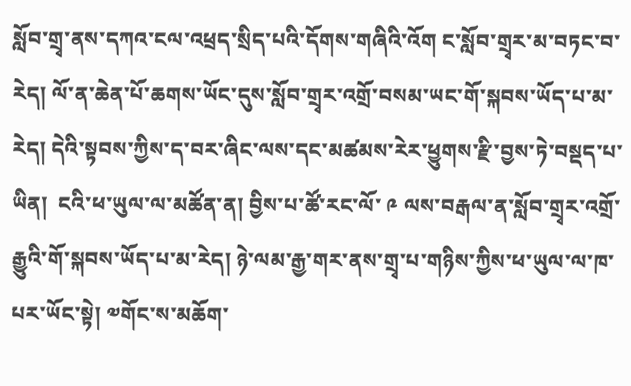སློབ་གྲྭ་ནས་དཀའ་ངལ་འཕྲད་སྲིད་པའི་དོགས་གཞིའི་འོག ང་སློབ་གྲྭར་མ་བཏང་བ་རེད། ལོ་ན་ཆེན་པོ་ཆགས་ཡོང་དུས་སློབ་གྲྭར་འགྲོ་བསམ་ཡང་གོ་སྐབས་ཡོད་པ་མ་རེད། དེའི་སྟབས་ཀྱིས་ད་བར་ཞིང་ལས་དང་མཚམས་རེར་ཕྱུགས་རྫི་བྱས་ཏེ་བསྡད་པ་ཡིན།  ངའི་ཕ་ཡུལ་ལ་མཚོན་ན། བྱིས་པ་ཚོ་རང་ལོ་ ༩ ལས་བརྒལ་ན་སློབ་གྲྭར་འགྲོ་རྒྱུའི་གོ་སྐབས་ཡོད་པ་མ་རེད། ཉེ་ལམ་རྒྱ་གར་ནས་གྲྭ་པ་གཉིས་ཀྱིས་ཕ་ཡུལ་ལ་ཁ་པར་ཡོང་སྟེ། ༧གོང་ས་མཆོག་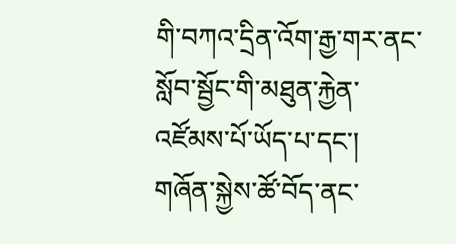གི་བཀའ་དྲིན་འོག་རྒྱ་གར་ནང་སློབ་སྦྱོང་གི་མཐུན་རྐྱེན་འཛོམས་པོ་ཡོད་པ་དང་། གཞོན་སྐྱེས་ཚོ་བོད་ནང་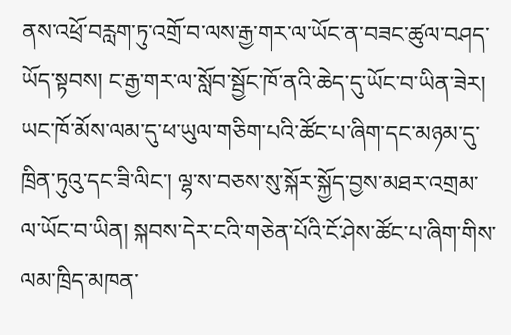ནས་འཕྲོ་བརླག་ཏུ་འགྲོ་བ་ལས་རྒྱ་གར་ལ་ཡོང་ན་བཟང་ཚུལ་བཤད་ཡོད་སྟབས། ང་རྒྱ་གར་ལ་སློབ་སྦྱོང་ཁོ་ནའི་ཆེད་དུ་ཡོང་བ་ཡིན་ཟེར། ཡང་ཁོ་མོས་ལམ་དུ་ཕ་ཡུལ་གཅིག་པའི་ཚོང་པ་ཞིག་དང་མཉམ་དུ་ཁྲིན་ཏུའུ་དང་ཟི་ལིང་། ལྷ་ས་བཅས་སུ་སྐོར་སྐྱོད་བྱས་མཐར་འགྲམ་ལ་ཡོང་བ་ཡིན། སྐབས་དེར་ངའི་གཅེན་པོའི་ངོ་ཤེས་ཚོང་པ་ཞིག་གིས་ལམ་ཁྲིད་མཁན་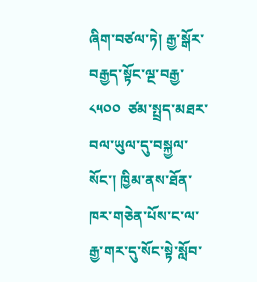ཞིག་བཙལ་ཏེ། རྒྱ་སྒོར་བརྒྱད་སྟོང་ལྔ་བརྒྱ་ ༨༥༠༠  ཙམ་སྤྲད་མཐར་བལ་ཡུལ་དུ་བསྐྱལ་སོང་། ཁྱིམ་ནས་ཐོན་ཁར་གཅེན་པོས་ང་ལ་རྒྱ་གར་དུ་སོང་སྟེ་སློབ་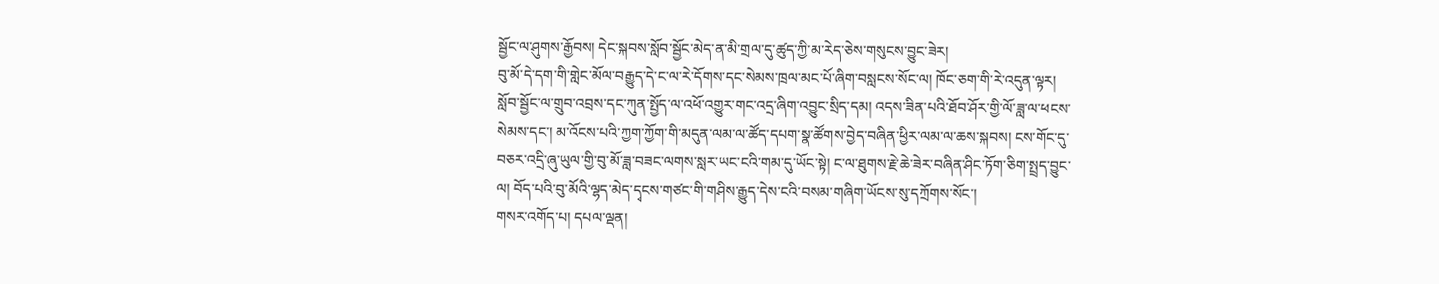སྦྱོང་ལ་ཤུགས་རྒྱོབས། དེང་སྐབས་སློབ་སྦྱོང་མེད་ན་མི་གྲལ་དུ་ཚུད་ཀྱི་མ་རེད་ཅེས་གསུངས་བྱུང་ཟེར།
བུ་མོ་དེ་དག་གི་གླེང་མོལ་བརྒྱུད་དེ་ང་ལ་རེ་དོགས་དང་སེམས་ཁྲལ་མང་པོ་ཞིག་བསླངས་སོང་ལ། ཁོང་ཅག་གི་རེ་འདུན་ལྟར། སློབ་སྦྱོང་ལ་གྲུབ་འབྲས་དང་ཀུན་སྤྱོད་ལ་འཕོ་འགྱུར་གང་འདྲ་ཞིག་འབྱུང་སྲིད་དམ། འདས་ཟིན་པའི་ཐོབ་ཤོར་གྱི་ལོ་ཟླ་ལ་ཕངས་སེམས་དང་། མ་འོངས་པའི་ཀྱག་ཀྱོག་གི་མདུན་ལམ་ལ་ཚོད་དཔག་སྣ་ཚོགས་བྱེད་བཞིན་ཕྱིར་ལམ་ལ་ཆས་སྐབས། ངས་གོང་དུ་བཅར་འདྲི་ཞུ་ཡུལ་གྱི་བུ་མོ་ཟླ་བཟང་ལགས་སླར་ཡང་ངའི་གམ་དུ་ཡོང་སྟེ། ང་ལ་ཐུགས་རྗེ་ཆེ་ཟེར་བཞིན་ཤིང་ཏོག་ཅིག་སྤྲད་བྱུང་ལ། བོད་པའི་བུ་མོའི་ལྷད་མེད་དྭངས་གཙང་གི་གཤིས་རྒྱུད་དེས་ངའི་བསམ་གཞིག་ཡོངས་སུ་དཀྲོགས་སོང་།
གསར་འགོད་པ། དཔལ་ལྡན།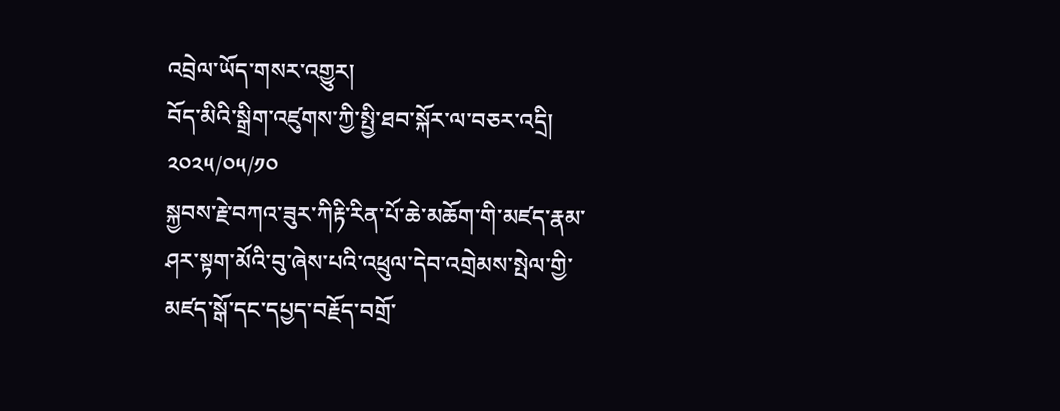འབྲེལ་ཡོད་གསར་འགྱུར།
བོད་མིའི་སྒྲིག་འཛུགས་ཀྱི་སྤྱི་ཐབ་སྐོར་ལ་བཅར་འདྲི།
༢༠༢༥/༠༥/༡༠
སྐྱབས་རྗེ་བཀའ་ཟུར་ཀིརྟི་རིན་པོ་ཆེ་མཆོག་གི་མཛད་རྣམ་ཤར་སྟག་མོའི་བུ་ཞེས་པའི་འཕྲུལ་དེབ་འགྲེམས་སྤེལ་གྱི་མཛད་སྒོ་དང་དཔྱད་བརྗོད་བགྲོ་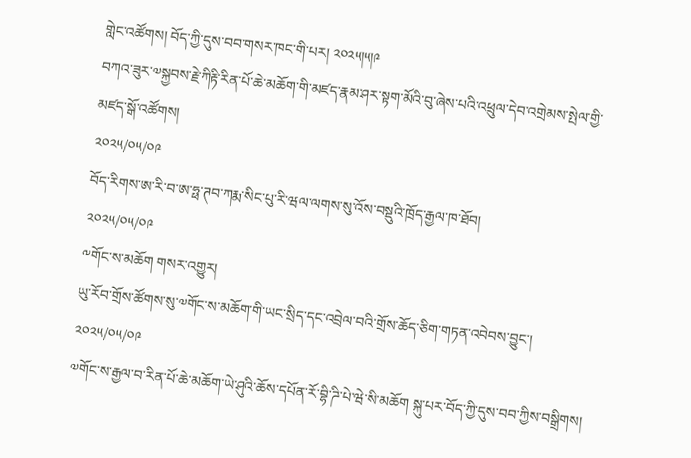གླེང་འཚོགས། བོད་ཀྱི་དུས་བབ་གསར་ཁང་གི་པར། ༢༠༢༥།༥།༩
བཀའ་ཟུར་༧སྐྱབས་རྗེ་ཀིརྟི་རིན་པོ་ཆེ་མཆོག་གི་མཛད་རྣམ་ཤར་སྟག་མོའི་བུ་ཞེས་པའི་འཕྲུལ་དེབ་འགྲེམས་སྤེལ་གྱི་མཛད་སྒོ་འཚོགས།
༢༠༢༥/༠༥/༠༩
བོད་རིགས་ཨ་རི་བ་ཨ་ཧྥ་ཊབ་ཀརྨ་སིང་པུ་རི་ཝལ་ལགས་སུ་འོས་བསྡུའི་ཁྲོད་རྒྱལ་ཁ་ཐོབ།
༢༠༢༥/༠༥/༠༩
༸གོང་ས་མཆོག གསར་འགྱུར།
ཡུ་རོབ་གྲོས་ཚོགས་སུ་༧གོང་ས་མཆོག་གི་ཡང་སྲིད་དང་འབྲེལ་བའི་གྲོས་ཆོད་ཅིག་གཏན་འབེབས་བྱུང་།
༢༠༢༥/༠༥/༠༩
༧གོང་ས་རྒྱལ་བ་རིན་པོ་ཆེ་མཆོག་ཡེ་ཤུའི་ཆོས་དཔོན་རོ་བྷི་ཌི་པེ་ཝེ་སི་མཆོག སྐུ་པར་བོད་ཀྱི་དུས་བབ་ཀྱིས་བསྒྲིགས།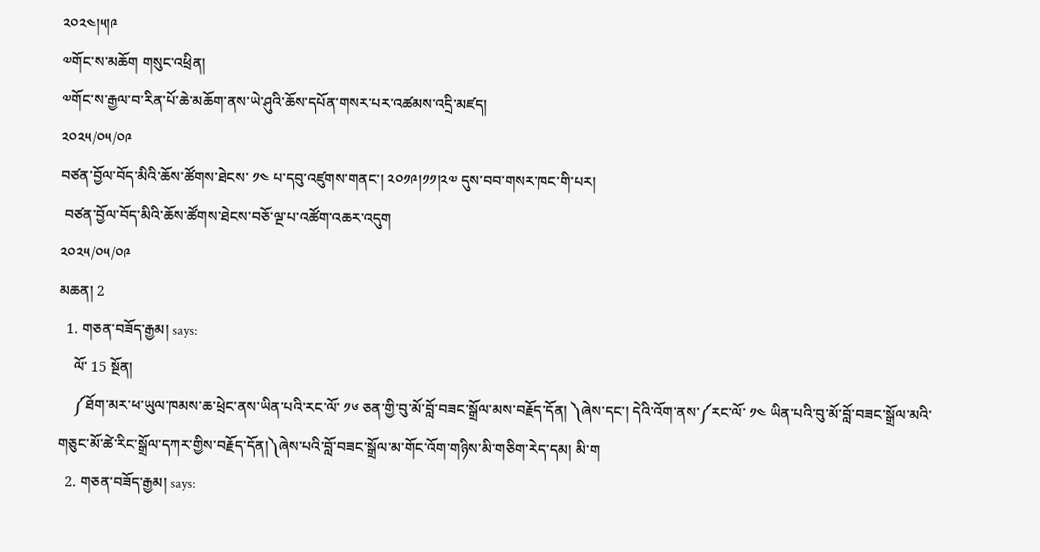༢༠༢༤།༥།༩
༧གོང་ས་མཆོག གསུང་འཕྲིན།
༧གོང་ས་རྒྱལ་བ་རིན་པོ་ཆེ་མཆོག་ནས་ཡེ་ཤུའི་ཆོས་དཔོན་གསར་པར་འཚམས་འདྲི་མཛད།
༢༠༢༥/༠༥/༠༩
བཙན་བྱོལ་བོད་མིའི་ཆོས་ཚོགས་ཐེངས་ ༡༤ པ་དབུ་འཛུགས་གནང་། ༢༠༡༩།༡༡།༢༧ དུས་བབ་གསར་ཁང་གི་པར།
 བཙན་བྱོལ་བོད་མིའི་ཆོས་ཚོགས་ཐེངས་བཅོ་ལྔ་པ་འཚོག་འཆར་འདུག
༢༠༢༥/༠༥/༠༩
མཆན། 2
  1. གཅན་བཟོད་རྒྱམ། says:
    ལོ་ 15 སྔོན།
    ༼ཐོག་མར་ཕ་ཡུལ་ཁམས་ཆ་ཕྲེང་ནས་ཡིན་པའི་རང་ལོ་ ༡༦ ཅན་གྱི་བུ་མོ་བློ་བཟང་སྒྲོལ་མས་བརྗོད་དོན། ༽ཞེས་དང་། དེའི་འོག་ནས་༼རང་ལོ་ ༡༤ ཡིན་པའི་བུ་མོ་བློ་བཟང་སྒྲོལ་མའི་གཅུང་མོ་ཚེ་རིང་སྒྲོལ་དཀར་གྱིས་བརྗོད་དོན།༽ཞེས་པའི་བློ་བཟང་སྒྲོལ་མ་གོང་འོག་གཉིས་མི་གཅིག་རེད་དམ། མི་ག
  2. གཅན་བཟོད་རྒྱམ། says: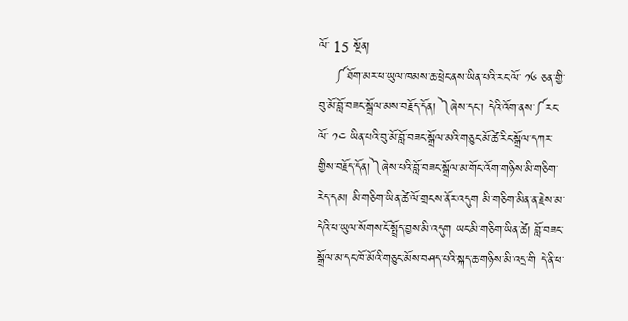ལོ་ 15 སྔོན།
    ༼ཐོག་མར་ཕ་ཡུལ་ཁམས་ཆ་ཕྲེང་ནས་ཡིན་པའི་རང་ལོ་ ༡༦ ཅན་གྱི་བུ་མོ་བློ་བཟང་སྒྲོལ་མས་བརྗོད་དོན། ༽ཞེས་དང་། དེའི་འོག་ནས་༼རང་ལོ་ ༡༤ ཡིན་པའི་བུ་མོ་བློ་བཟང་སྒྲོལ་མའི་གཅུང་མོ་ཚེ་རིང་སྒྲོལ་དཀར་གྱིས་བརྗོད་དོན།༽ཞེས་པའི་བློ་བཟང་སྒྲོལ་མ་གོང་འོག་གཉིས་མི་གཅིག་རེད་དམ། མི་གཅིག་ཡིན་ཚེ་ལོ་གྲངས་ནོར་འདུག མི་གཅིག་མིན་ན་རྗེས་མ་དེའི་ཕ་ཡུལ་སོགས་ངོ་སྤྲོད་བྱས་མི་འདུག ཡང་མི་གཅིག་ཡིན་ཚེ། བློ་བཟང་སྒྲོལ་མ་དང་ཁོ་མོའི་གཅུང་མོས་བཤད་པའི་སྐད་ཆ་གཉིས་མི་འདྲ་གི དེ་ནི་ཕ་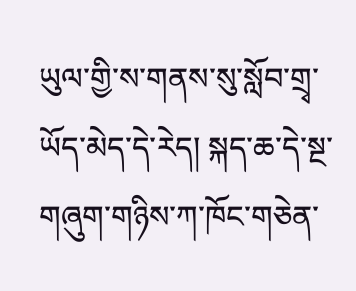ཡུལ་གྱི་ས་གནས་སུ་སློབ་གྲྭ་ཡོད་མེད་དེ་རེད། སྐད་ཆ་དེ་སྔ་གཞུག་གཉིས་ཀ་ཁོང་གཅེན་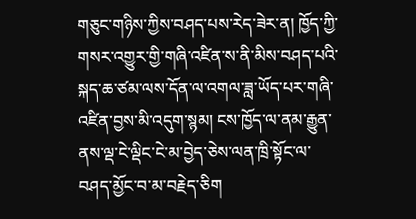གཅུང་གཉིས་ཀྱིས་བཤད་པས་རེད་ཟེར་ན། ཁྱོད་ཀྱི་གསར་འགྱུར་གྱི་གཞི་འཛིན་ས་ནི་མིས་བཤད་པའི་སྐད་ཆ་ཙམ་ལས་དོན་ལ་འགལ་ཟླ་ཡོད་པར་གཞི་འཛིན་བྱས་མི་འདུག་སྙམ། ངས་ཁྱོད་ལ་ནམ་རྒྱུན་ནས་ལྡ་ངེ་ལྡིང་ངེ་མ་བྱེད་ཅེས་ལན་ཁྲི་སྟོང་ལ་བཤད་མྱོང་བ་མ་བརྗེད་ཅིག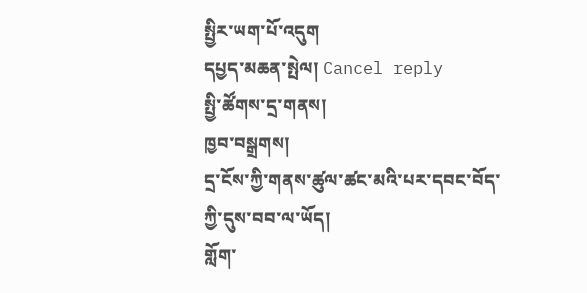སྤྱིར་ཡག་པོ་འདུག
དཔྱད་མཆན་སྤེལ། Cancel reply
སྤྱི་ཚོགས་དྲ་གནས།
ཁྱབ་བསྒྲགས།
དྲ་ངོས་ཀྱི་གནས་ཚུལ་ཚང་མའི་པར་དབང་བོད་ཀྱི་དུས་བབ་ལ་ཡོད།
གློག་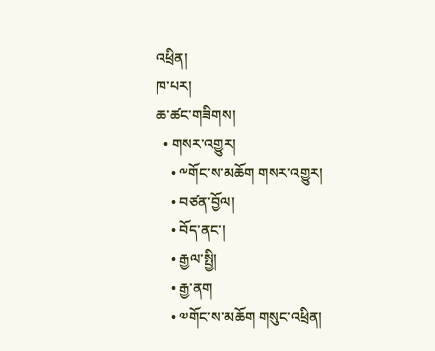འཕྲིན།
ཁ་པར།
ཆ་ཚང་གཟིགས།
  • གསར་འགྱུར།
    • ༸གོང་ས་མཆོག གསར་འགྱུར།
    • བཙན་བྱོལ།
    • བོད་ནང་།
    • རྒྱལ་སྤྱི།
    • རྒྱ་ནག
    • ༧གོང་ས་མཆོག གསུང་འཕྲིན།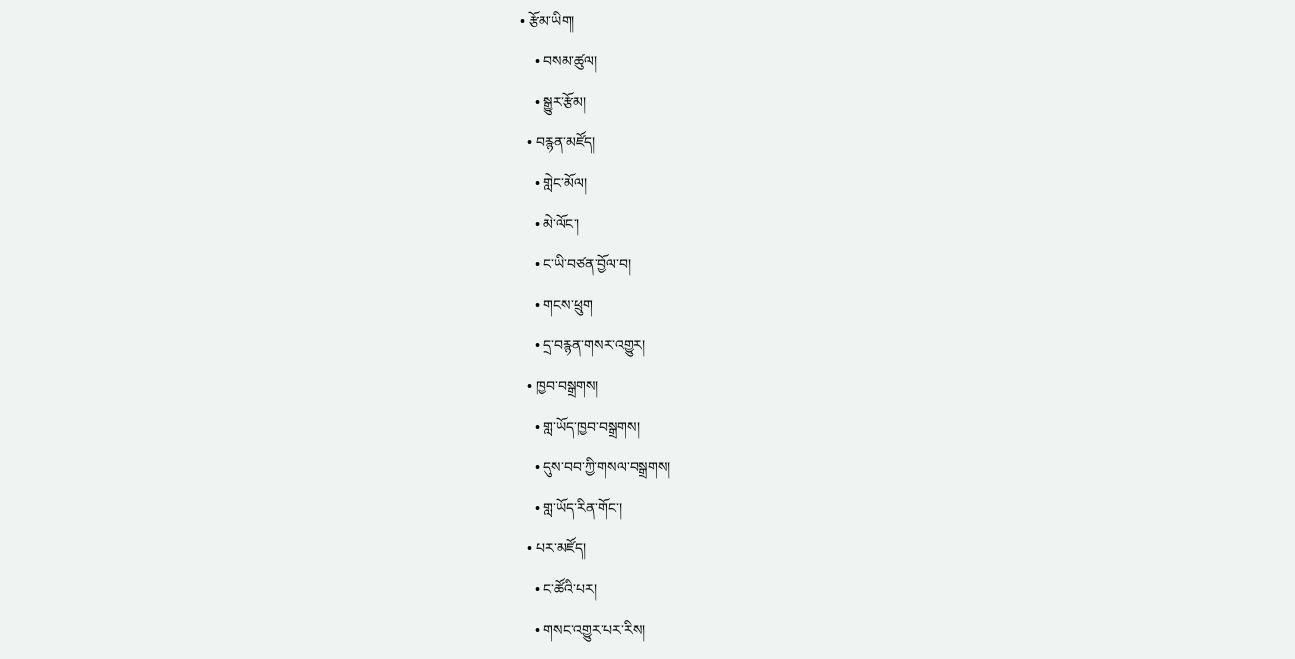• རྩོམ་ཡིག།
    • བསམ་ཚུལ།
    • སྒྱུར་རྩོམ།
  • བརྙན་མཛོད།
    • གླེང་མོལ།
    • མེ་ལོང་།
    • ང་ཡི་བཙན་བྱོལ་བ།
    • གངས་ཕྲུག
    • དྲ་བརྙན་གསར་འགྱུར།
  • ཁྱབ་བསྒྲགས།
    • གླ་ཡོད་ཁྱབ་བསྒྲགས།
    • དུས་བབ་ཀྱི་གསལ་བསྒྲགས།
    • གླ་ཡོད་རིན་གོང་།
  • པར་མཛོད།
    • ང་ཚོའི་པར།
    • གསང་འགྱུར་པར་རིས།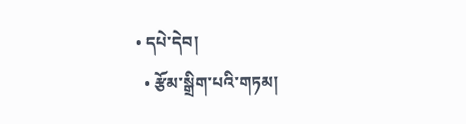• དཔེ་དེབ།
  • རྩོམ་སྒྲིག་པའི་གཏམ།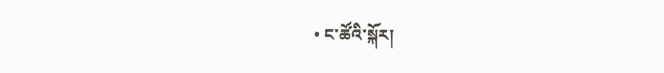• ང་ཚོའི་སྐོར།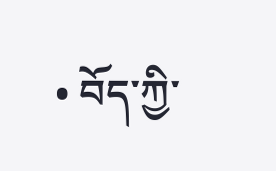• བོད་ཀྱི་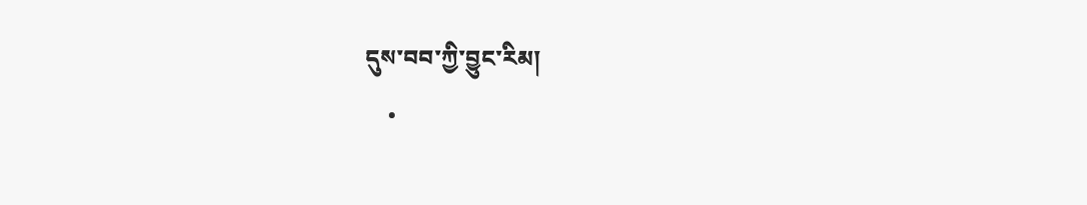དུས་བབ་ཀྱི་བྱུང་རིམ།
    •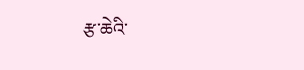རྩ་ཆེའི་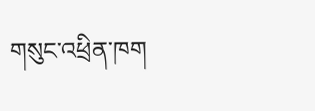གསུང་འཕྲིན་ཁག